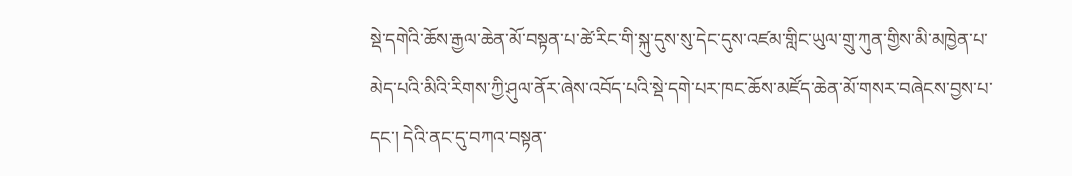སྡེ་དགེའི་ཆོས་རྒྱལ་ཆེན་མོ་བསྟན་པ་ཚེ་རིང་གི་སྐུ་དུས་སུ་དེང་དུས་འཛམ་གླིང་ཡུལ་གྲུ་ཀུན་གྱིས་མི་མཁྱེན་པ་མེད་པའི་མིའི་རིགས་ཀྱི་ཤུལ་ནོར་ཞེས་འབོད་པའི་སྡེ་དགེ་པར་ཁང་ཆོས་མཛོད་ཆེན་མོ་གསར་བཞེངས་བྱས་པ་དང་། དེའི་ནང་དུ་བཀའ་བསྟན་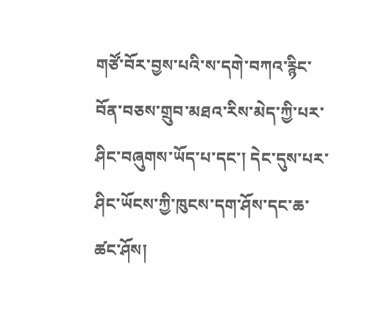གཙོ་བོར་བྱས་པའི་ས་དགེ་བཀའ་རྙིང་བོན་བཅས་གྲུབ་མཐའ་རིས་མེད་ཀྱི་པར་ཤིང་བཞུགས་ཡོད་པ་དང་། དེང་དུས་པར་ཤིང་ཡོངས་ཀྱི་ཁུངས་དག་ཤོས་དང་ཆ་ཚང་ཤོས།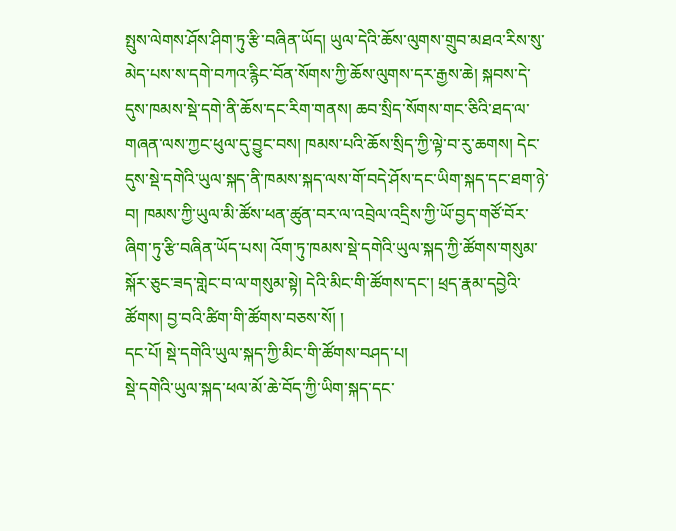སྤུས་ལེགས་ཤོས་ཤིག་ཏུ་རྩི་བཞིན་ཡོད། ཡུལ་དེའི་ཆོས་ལུགས་གྲུབ་མཐའ་རིས་སུ་མེད་པས་ས་དགེ་བཀའ་རྙིང་བོན་སོགས་ཀྱི་ཆོས་ལུགས་དར་རྒྱས་ཆེ། སྐབས་དེ་དུས་ཁམས་སྡེ་དགེ་ནི་ཆོས་དང་རིག་གནས། ཆབ་སྲིད་སོགས་གང་ཅིའི་ཐད་ལ་གཞན་ལས་ཀྱང་ཕུལ་དུ་བྱུང་བས། ཁམས་པའི་ཆོས་སྲིད་ཀྱི་ལྟེ་བ་རུ་ཆགས། དེང་དུས་སྡེ་དགེའི་ཡུལ་སྐད་ནི་ཁམས་སྐད་ལས་གོ་བདེ་ཤོས་དང་ཡིག་སྐད་དང་ཐག་ཉེ་བ། ཁམས་ཀྱི་ཡུལ་མི་ཚོས་ཕན་ཚུན་བར་ལ་འབྲེལ་འདྲིས་ཀྱི་ཡོ་བྱད་གཙོ་བོར་ཞིག་ཏུ་རྩི་བཞིན་ཡོད་པས། འོག་ཏུ་ཁམས་སྡེ་དགེའི་ཡུལ་སྐད་ཀྱི་ཚོགས་གསུམ་སྐོར་ཅུང་ཟད་གླེང་བ་ལ་གསུམ་སྟེ། དེའི་མིང་གི་ཚོགས་དང་། ཕྲད་རྣམ་དབྱེའི་ཚོགས། བྱ་བའི་ཚིག་གི་ཚོགས་བཅས་སོ། །
དང་པོ། སྡེ་དགེའི་ཡུལ་སྐད་ཀྱི་མིང་གི་ཚོགས་བཤད་པ།
སྡེ་དགེའི་ཡུལ་སྐད་ཕལ་མོ་ཆེ་བོད་ཀྱི་ཡིག་སྐད་དང་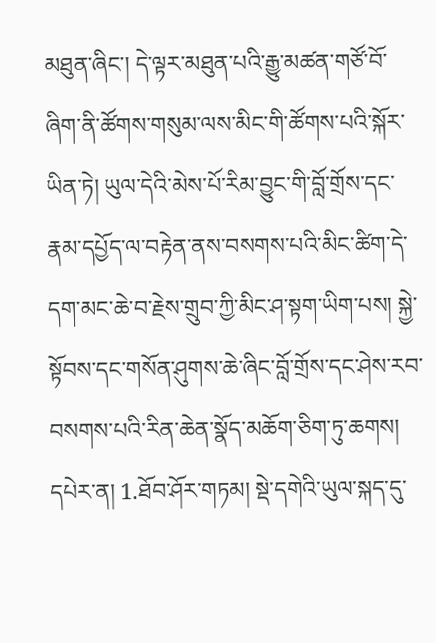མཐུན་ཞིང་། དེ་ལྟར་མཐུན་པའི་རྒྱུ་མཚན་གཙོ་བོ་ཞིག་ནི་ཚོགས་གསུམ་ལས་མིང་གི་ཚོགས་པའི་སྐོར་ཡིན་ཏེ། ཡུལ་དེའི་མེས་པོ་རིམ་བྱུང་གི་བློ་གྲོས་དང་རྣམ་དཔྱོད་ལ་བརྟེན་ནས་བསགས་པའི་མིང་ཚིག་དེ་དག་མང་ཆེ་བ་རྗེས་གྲུབ་ཀྱི་མིང་ཤ་སྟག་ཡིག་པས། སྐྱེ་སྟོབས་དང་གསོན་ཤུགས་ཆེ་ཞིང་བློ་གྲོས་དང་ཤེས་རབ་བསགས་པའི་རིན་ཆེན་སྣོད་མཆོག་ཅིག་ཏུ་ཆགས།
དཔེར་ན། 1.ཐོབ་ཤོར་གཏམ། སྡེ་དགེའི་ཡུལ་སྐད་དུ་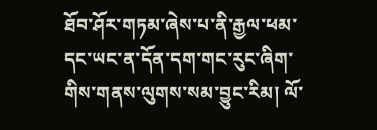ཐོབ་ཤོར་གཏམ་ཞེས་པ་ནི་རྒྱལ་ཕམ་དང་ཡང་ན་དོན་དག་གང་རུང་ཞིག་གིས་གནས་ལུགས་སམ་བྱུང་རིམ། ལོ་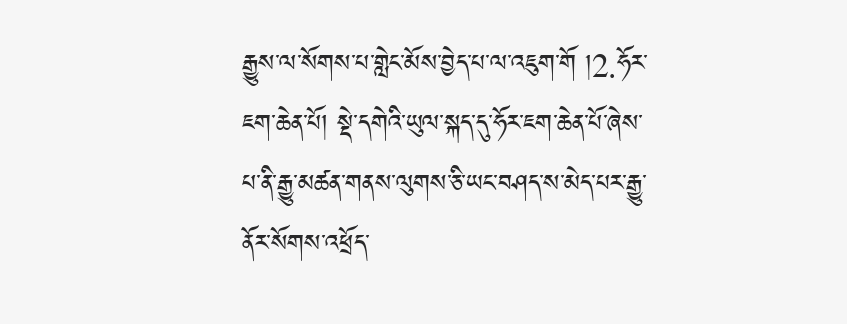རྒྱུས་ལ་སོགས་པ་གླེང་མོས་བྱེད་པ་ལ་འཇུག་གོ །2.ཧོར་ཇག་ཆེན་པོ། སྡེ་དགེའི་ཡུལ་སྐད་དུ་ཧོར་ཇག་ཆེན་པོ་ཞེས་པ་ནི་རྒྱུ་མཚན་གནས་ལུགས་ཅི་ཡང་བཤད་ས་མེད་པར་རྒྱུ་ནོར་སོགས་འཕྲོད་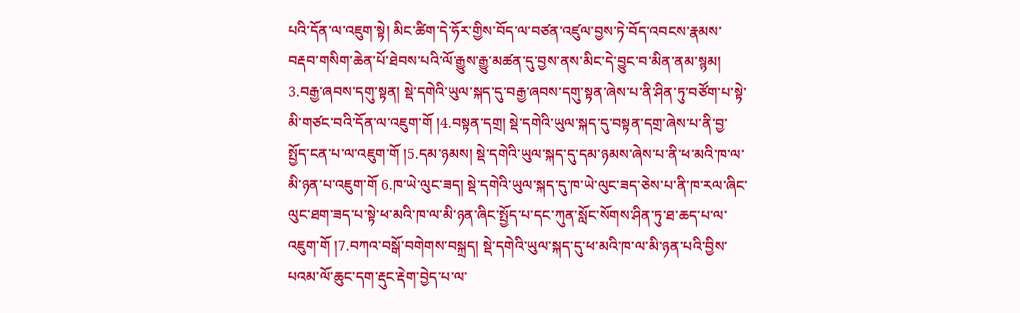པའི་དོན་ལ་འཇུག་སྟེ། མིང་ཚིག་དེ་ཧོར་གྱིས་བོད་ལ་བཙན་འཛུལ་བྱས་ཏེ་བོད་འབངས་རྣམས་བརྡབ་གསིག་ཆེན་པོ་ཐེབས་པའི་ལོ་རྒྱུས་རྒྱུ་མཚན་དུ་བྱས་ནས་མིང་དེ་བྱུང་བ་མིན་ནམ་སྙམ། 3.བརྒྱ་ཞབས་དགུ་སྟན། སྡེ་དགེའི་ཡུལ་སྐད་དུ་བརྒྱ་ཞབས་དགུ་སྟན་ཞེས་པ་ནི་ཤིན་ཏུ་བཙོག་པ་སྟེ་མི་གཙང་བའི་དོན་ལ་འཇུག་གོ །4.བསྟན་དགྲ། སྡེ་དགེའི་ཡུལ་སྐད་དུ་བསྟན་དགྲ་ཞེས་པ་ནི་བྱ་སྤྱོད་ངན་པ་ལ་འཇུག་གོ །5.དམ་ཉམས། སྡེ་དགེའི་ཡུལ་སྐད་དུ་དམ་ཉམས་ཞེས་པ་ནི་ཕ་མའི་ཁ་ལ་མི་ཉན་པ་འཇུག་གོ 6.ཁ་ཡེ་ལུང་ཟད། སྡེ་དགེའི་ཡུལ་སྐད་དུ་ཁ་ཡེ་ལུང་ཟད་ཅེས་པ་ནི་ཁ་རལ་ཞིང་ལུང་ཐག་ཟད་པ་སྟེ་ཕ་མའི་ཁ་ལ་མི་ཉན་ཞིང་སྤྱོད་པ་དང་ཀུན་སློང་སོགས་ཤིན་ཏུ་ཐ་ཆད་པ་ལ་འཇུག་གོ །7.བཀའ་བསྒོ་བགེགས་བསྐྲད། སྡེ་དགེའི་ཡུལ་སྐད་དུ་ཕ་མའི་ཁ་ལ་མི་ཉན་པའི་བྱིས་པའམ་ལོ་ཆུང་དག་རྡུང་རྡེག་བྱེད་པ་ལ་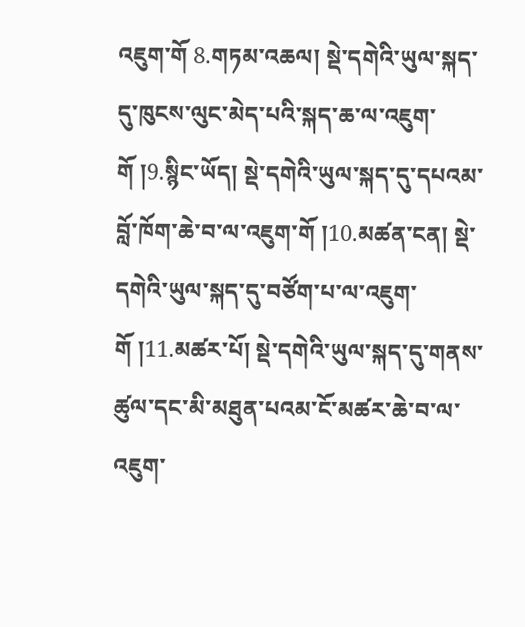འཇུག་གོ 8.གཏམ་འཆལ། སྡེ་དགེའི་ཡུལ་སྐད་དུ་ཁུངས་ལུང་མེད་པའི་སྐད་ཆ་ལ་འཇུག་གོ །9.སྙིང་ཡོད། སྡེ་དགེའི་ཡུལ་སྐད་དུ་དཔའམ་བློ་ཁོག་ཆེ་བ་ལ་འཇུག་གོ །10.མཚན་ངན། སྡེ་དགེའི་ཡུལ་སྐད་དུ་བཙོག་པ་ལ་འཇུག་གོ །11.མཚར་པོ། སྡེ་དགེའི་ཡུལ་སྐད་དུ་གནས་ཚུལ་དང་མི་མཐུན་པའམ་ངོ་མཚར་ཆེ་བ་ལ་འཇུག་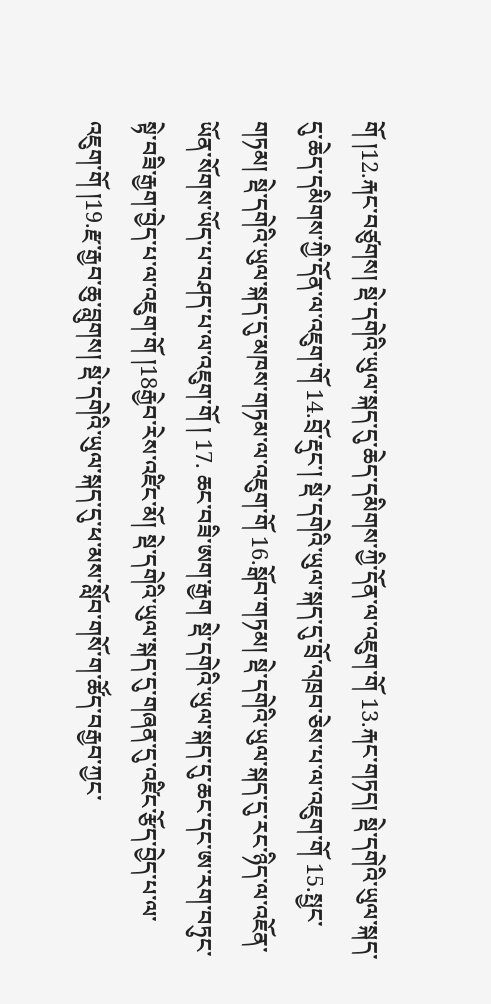གོ །12.རྐང་བཙུགས། སྡེ་དགེའི་ཡུལ་སྐད་དུ་ཆེད་དམིགས་ཀྱི་དོན་ལ་འཇུག་གོ 13.རྐང་གཏད། སྡེ་དགེའི་ཡུལ་སྐད་དུ་ཆེད་དམིགས་ཀྱི་དོན་ལ་འཇུག་གོ 14.བྲོ་རྡུང་། སྡེ་དགེའི་ཡུལ་སྐད་དུ་བྲོ་འཁྲབ་ཅེས་པ་ལ་འཇུག་གོ 15.སྤྱང་གཏམ། སྡེ་དགེའི་ཡུལ་སྐད་དུ་མཁས་གཏམ་ལ་འཇུག་གོ 16.སྒོབ་གཏམ། སྡེ་དགེའི་ཡུལ་སྐད་དུ་རང་ཉིད་ལ་འཇོན་ཡོན་སོགས་ཡོད་པ་བཤད་པ་ལ་འཇུག་གོ ། 17. ཆང་བཟི་ཨག་རྒྱག སྡེ་དགེའི་ཡུལ་སྐད་དུ་ཆང་དང་ཨ་རག་བཏུང་སྟེ་བཟི་རྒྱག་བྱེད་པ་ལ་འཇུག་གོ །18རྒྱེབ་རེས་འཛིང་མོ། སྡེ་དགེའི་ཡུལ་སྐད་དུ་གཞན་དུ་འཛིང་རྩོད་བྱེད་པ་ལ་འཇུག་གོ །19.རྫ་རྒྱབ་ཆུ་བླུགས། སྡེ་དགེའི་ཡུལ་སྐད་དུ་ཕ་མས་སློབ་གསོ་ག་ཚོད་བརྒྱབ་ཀྱང་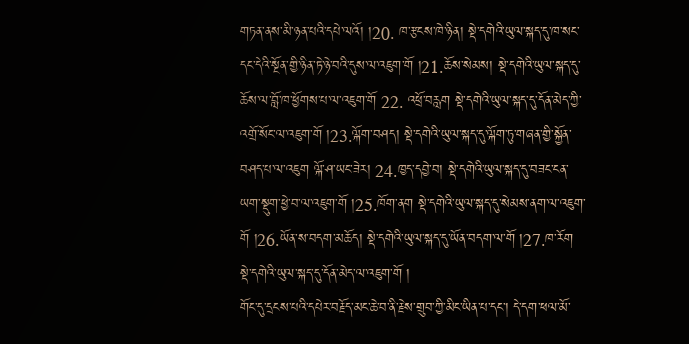གཏན་ནས་མི་ཉན་པའི་དཔེ་ལའོ། །20. ཁ་རྩངས་ཁེ་ཉིན། སྡེ་དགེའི་ཡུལ་སྐད་དུ་ཁ་སང་དང་དེའི་སྔོན་གྱི་ཉིན་ཏེ་ཉེ་བའི་དུས་ལ་འཇུག་གོ །21.ཆོས་སེམས། སྡེ་དགེའི་ཡུལ་སྐད་དུ་ཆོས་ལ་བློ་ཁ་ཕྱོགས་པ་ལ་འཇུག་གོ 22. འཕྲོ་བརླག སྡེ་དགེའི་ཡུལ་སྐད་དུ་དོན་མེད་ཀྱི་འགྲོ་སོང་ལ་འཇུག་གོ །23.ལྐོག་བཤད། སྡེ་དགེའི་ཡུལ་སྐད་དུ་ལྐོག་ཏུ་གཞན་གྱི་སྐྱོན་བཤད་པ་ལ་འཇུག ལྐོ་ཤ་ཡང་ཟེར། 24.ཁྱད་དབྱེ་བ། སྡེ་དགེའི་ཡུལ་སྐད་དུ་བཟང་ངན་ཡག་སྡུག་ཕྱེ་བ་ལ་འཇུག་གོ །25.ཁོག་ནག སྡེ་དགེའི་ཡུལ་སྐད་དུ་སེམས་ནག་ལ་འཇུག་གོ །26.ཡོན་ས་བདག་མཆོད། སྡེ་དགེའི་ཡུལ་སྐད་དུ་ཡོན་བདག་ལ་གོ །27.ཁ་རོག སྡེ་དགེའི་ཡུལ་སྐད་དུ་དོན་མེད་ལ་འཇུག་གོ །
གོང་དུ་དྲངས་པའི་དཔེར་བརྗོད་མང་ཆེ་བ་ནི་རྗེས་གྲུབ་ཀྱི་མིང་ཡིན་པ་དང་། དེ་དག་ཕལ་མོ་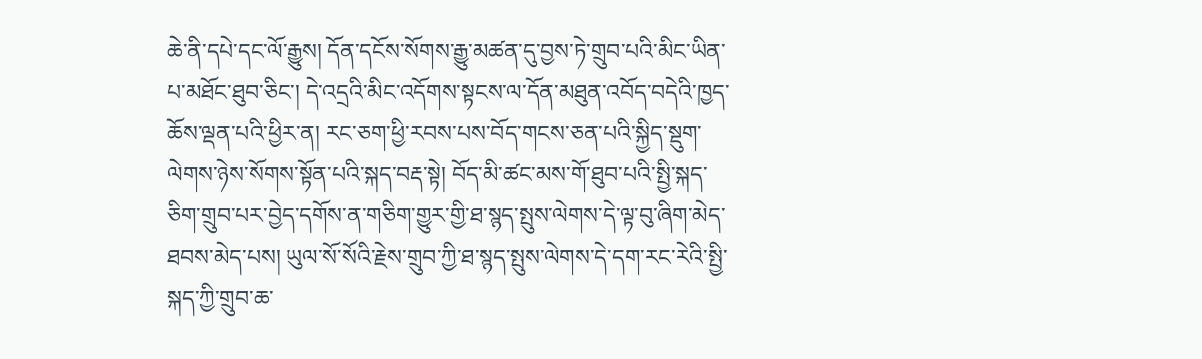ཆེ་ནི་དཔེ་དང་ལོ་རྒྱུས། དོན་དངོས་སོགས་རྒྱུ་མཚན་དུ་བྱས་ཏེ་གྲུབ་པའི་མིང་ཡིན་པ་མཐོང་ཐུབ་ཅིང་། དེ་འདྲའི་མིང་འདོགས་སྟངས་ལ་དོན་མཐུན་འབོད་བདེའི་ཁྱད་ཆོས་ལྡན་པའི་ཕྱིར་ན། རང་ཅག་ཕྱི་རབས་པས་བོད་གངས་ཅན་པའི་སྐྱིད་སྡུག་ལེགས་ཉེས་སོགས་སྟོན་པའི་སྐད་བརྡ་སྟེ། བོད་མི་ཚང་མས་གོ་ཐུབ་པའི་སྤྱི་སྐད་ཅིག་གྲུབ་པར་བྱེད་དགོས་ན་གཅིག་གྱུར་གྱི་ཐ་སྙད་སྤུས་ལེགས་དེ་ལྟ་བུ་ཞིག་མེད་ཐབས་མེད་པས། ཡུལ་སོ་སོའི་རྗེས་གྲུབ་ཀྱི་ཐ་སྙད་སྤུས་ལེགས་དེ་དག་རང་རེའི་སྤྱི་སྐད་ཀྱི་གྲུབ་ཆ་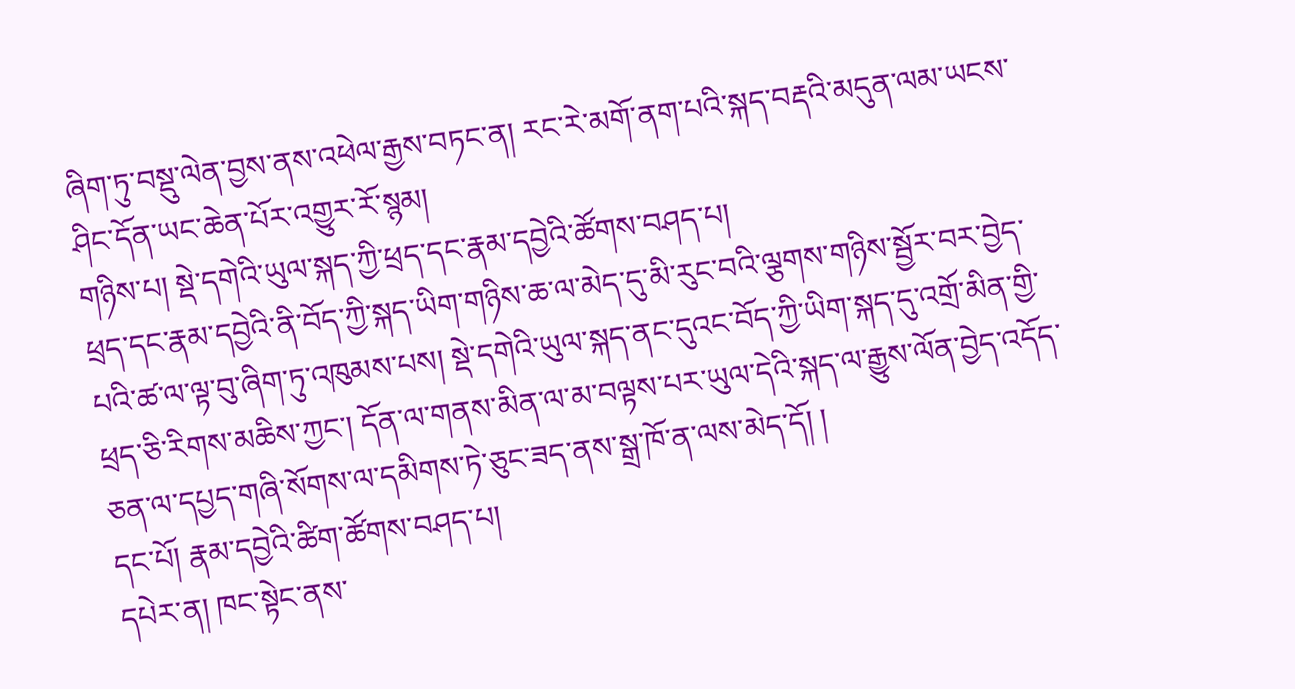ཞིག་ཏུ་བསྡུ་ལེན་བྱས་ནས་འཕེལ་རྒྱས་བཏང་ན། རང་རེ་མགོ་ནག་པའི་སྐད་བརྡའི་མདུན་ལམ་ཡངས་ཤིང་དོན་ཡང་ཆེན་པོར་འགྱུར་རོ་སྙམ།
གཉིས་པ། སྡེ་དགེའི་ཡུལ་སྐད་ཀྱི་ཕྲད་དང་རྣམ་དབྱེའི་ཚོགས་བཤད་པ།
ཕྲད་དང་རྣམ་དབྱེའི་ནི་བོད་ཀྱི་སྐད་ཡིག་གཉིས་ཆ་ལ་མེད་དུ་མི་རུང་བའི་ལྕགས་གཉིས་སྦྱོར་བར་བྱེད་པའི་ཚ་ལ་ལྟ་བུ་ཞིག་ཏུ་འཁུམས་པས། སྡེ་དགེའི་ཡུལ་སྐད་ནང་དུའང་བོད་ཀྱི་ཡིག་སྐད་དུ་འགྲོ་མིན་གྱི་ཕྲད་ཅི་རིགས་མཆིས་ཀྱང་། དོན་ལ་གནས་མིན་ལ་མ་བལྟས་པར་ཡུལ་དེའི་སྐད་ལ་རྒྱུས་ལོན་བྱེད་འདོད་ཅན་ལ་དཔྱད་གཞི་སོགས་ལ་དམིགས་ཏེ་ཅུང་ཟད་ནས་སྒྲ་ཁོ་ན་ལས་མེད་དོ། །
དང་པོ། རྣམ་དབྱེའི་ཚིག་ཚོགས་བཤད་པ།
དཔེར་ན། ཁང་སྟེང་ནས་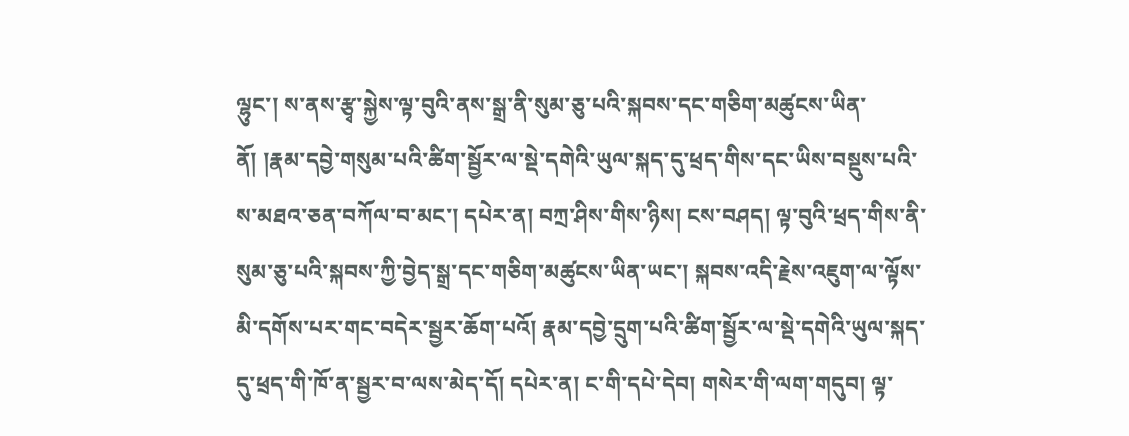ལྷུང་། ས་ནས་རྩྭ་སྐྱེས་ལྟ་བུའི་ནས་སྒྲ་ནི་སུམ་ཅུ་པའི་སྐབས་དང་གཅིག་མཚུངས་ཡིན་ནོ། །རྣམ་དབྱེ་གསུམ་པའི་ཚིག་སྦྱོར་ལ་སྡེ་དགེའི་ཡུལ་སྐད་དུ་ཕྲད་གིས་དང་ཡིས་བསྡུས་པའི་ས་མཐའ་ཅན་བཀོལ་བ་མང་། དཔེར་ན། བཀྲ་ཤིས་གིས་ཉིས། ངས་བཤད། ལྟ་བུའི་ཕྲད་གིས་ནི་སུམ་ཅུ་པའི་སྐབས་ཀྱི་བྱེད་སྒྲ་དང་གཅིག་མཚུངས་ཡིན་ཡང་། སྐབས་འདི་རྗེས་འཇུག་ལ་ལྟོས་མི་དགོས་པར་གང་བདེར་སྦྱར་ཆོག་པའོ། རྣམ་དབྱེ་དྲུག་པའི་ཚིག་སྦྱོར་ལ་སྡེ་དགེའི་ཡུལ་སྐད་དུ་ཕྲད་གི་ཁོ་ན་སྦྱར་བ་ལས་མེད་དོ། དཔེར་ན། ང་གི་དཔེ་དེབ། གསེར་གི་ལག་གདུབ། ལྟ་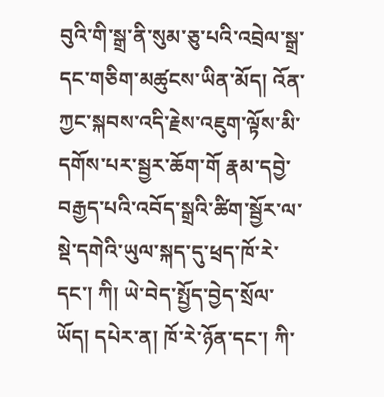བུའི་གི་སྒྲ་ནི་སུམ་ཅུ་པའི་འབྲེལ་སྒྲ་དང་གཅིག་མཚུངས་ཡིན་མོད། འོན་ཀྱང་སྐབས་འདི་རྗེས་འཇུག་ལྟོས་མི་དགོས་པར་སྦྱར་ཆོག་གོ རྣམ་དབྱེ་བརྒྱད་པའི་འབོད་སྒྲའི་ཚིག་སྦྱོར་ལ་སྡེ་དགེའི་ཡུལ་སྐད་དུ་ཕྲད་ཁོ་རེ་དང་། ཀི། ཡེ་བེད་སྤྱོད་བྱེད་སྲོལ་ཡོད། དཔེར་ན། ཁོ་རེ་ཉོན་དང་། ཀི་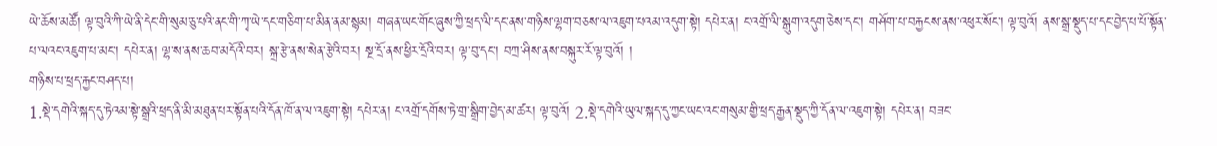ཡེ་ཆོས་མཚོ། ལྟ་བུའི་ཀི་ཡེ་ནི་དེང་གི་སུམ་ཅུ་པའི་ནང་གི་ཀྭ་ཡེ་དང་གཅིག་པ་མིན་ནམ་སྙམ། གཞན་ཡང་གོང་ཞུས་ཀྱི་ཕྲད་ལི་དང་ནས་གཉིས་ལྷག་བཅས་ལ་འཇུག་པའམ་འདུག་སྟེ། དཔེར་ན། ང་འགྲོ་ལི་སྒུག་འདུག་ཅེས་དང་། གཤོག་པ་བརྐྱངས་ནས་འཕུར་སོང་། ལྟ་བུའོ། ནས་སྒྲ་སྡུད་པ་དང་བྱེད་པ་པོ་སྟོན་པ་ལའང་འཇུག་པ་མང་། དཔེར་ན། ལྷ་ས་ནས་ཆབ་མདོའི་བར། སྐྲ་རྩེ་ནས་སེན་རྩེའི་བར། སྔ་དྲོ་ནས་ཕྱིར་དྲོའི་བར། ལྟ་བུ་དང་། བཀྲ་ཤིས་ནས་བསྐུར་རོ་ལྟ་བུའོ། །
གཉིས་པ་ཕྲད་རྐྱང་བཤད་པ།
1.སྡེ་དགེའི་སྐད་དུ་ཏེའམ་སྟེ་སྒྲའི་ཕྲད་ནི་མི་མཐུན་པར་སྟོན་པའི་དོན་ཁོ་ན་ལ་འཇུག་སྟེ། དཔེར་ན། ང་འགྲོ་དགོས་ཏེ་གྲ་སྒྲིག་བྱེད་མ་ཚར། ལྟ་བུའོ། 2.སྡེ་དགེའི་ཡུལ་སྐད་དུ་ཀྱང་ཡང་འང་གསུམ་གྱི་ཕྲད་རྒྱན་སྡུད་ཀྱི་དོན་ལ་འཇུག་སྟེ། དཔེར་ན། བཟང་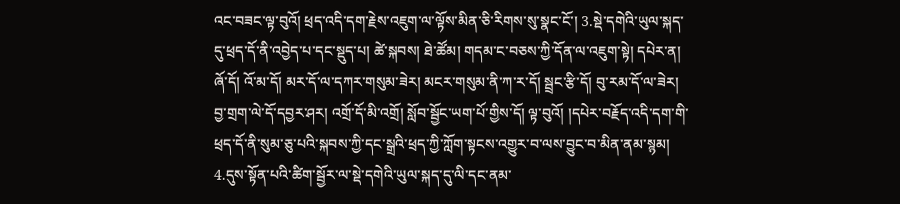འང་བཟང་ལྟ་བུའོ། ཕྲད་འདི་དག་རྗེས་འཇུག་ལ་ལྟོས་མིན་ཅི་རིགས་སུ་སྣང་ངོ་། 3.སྡེ་དགེའི་ཡུལ་སྐད་དུ་ཕྲད་དོ་ནི་འབྱེད་པ་དང་སྡུད་པ། ཚེ་སྐབས། ཐེ་ཚོམ། གདམ་ང་བཅས་ཀྱི་དོན་ལ་འཇུག་སྟེ། དཔེར་ན། ཞོ་དོ། འོ་མ་དོ། མར་དོ་ལ་དཀར་གསུམ་ཟེར། མངར་གསུམ་ནི་ཀ་ར་དོ། སྦྲང་རྩི་དོ། བུ་རམ་དོ་ལ་ཟེར། བྱ་གྲག་ལེ་དོ་དབྱར་ཤར། འགྲོ་དོ་མི་འགྲོ། སློབ་སྦྱོང་ཡག་པོ་གྱིས་དོ། ལྟ་བུའོ། །དཔེར་བརྗོད་འདི་དག་གི་ཕྲད་དོ་ནི་སུམ་ཅུ་པའི་སྐབས་ཀྱི་དང་སྒྲའི་ཕྲད་ཀྱི་ཀློག་སྟངས་འགྱུར་བ་ལས་བྱུང་བ་མིན་ནམ་སྙམ། 4.དུས་སྟོན་པའི་ཚིག་སྦྱོར་ལ་སྡེ་དགེའི་ཡུལ་སྐད་དུ་ལི་དང་ནམ་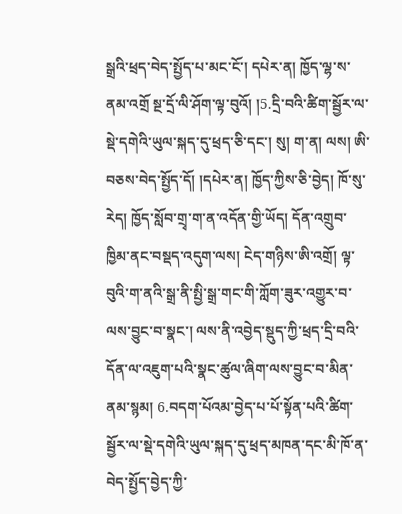སྒྲའི་ཕྲད་བེད་སྤྱོད་པ་མང་ངོ་། དཔེར་ན། ཁྱོད་ལྷ་ས་ནམ་འགྲོ སྔ་དྲོ་ལི་ཤོག་ལྟ་བུའོ། །5.དྲི་བའི་ཚིག་སྦྱོར་ལ་སྡེ་དགེའི་ཡུལ་སྐད་དུ་ཕྲད་ཅི་དང་། སུ། ག་ན། ལས། ཨི་བཅས་བེད་སྤྱོད་དོ། །དཔེར་ན། ཁྱོད་ཀྱིས་ཅི་བྱེད། ཁོ་སུ་རེད། ཁྱོད་སློབ་གྲྭ་ག་ན་འདོན་གྱི་ཡོད། དོན་འགྲུབ་ཁྱིམ་ནང་བསྡད་འདུག་ལས། ངེད་གཉིས་ཨི་འགྲོ། ལྟ་བུའི་ག་ནའི་སྒྲ་ནི་སྤྱི་སྒྲ་གང་གི་ཀློག་ཟུར་འགྱུར་བ་ལས་བྱུང་བ་སྣང་། ལས་ནི་འབྱེད་སྡུད་ཀྱི་ཕྲད་དྲི་བའི་དོན་ལ་འཇུག་པའི་སྣང་ཚུལ་ཞིག་ལས་བྱུང་བ་མིན་ནམ་སྙམ། 6.བདག་པོའམ་བྱེད་པ་པོ་སྟོན་པའི་ཚིག་སྦྱོར་ལ་སྡེ་དགེའི་ཡུལ་སྐད་དུ་ཕྲད་མཁན་དང་མི་ཁོ་ན་བེད་སྤྱོད་བྱེད་ཀྱི་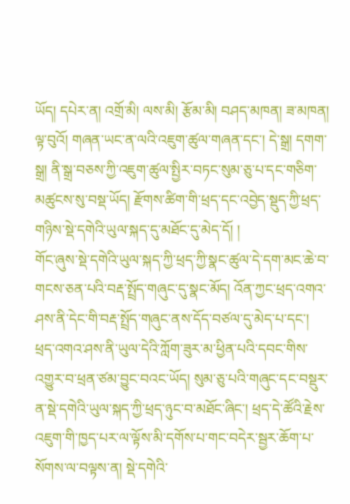ཡོད། དཔེར་ན། འགྲོ་མི། ལས་མི། རྩོམ་མི། བཤད་མཁན། ཟ་མཁན། ལྟ་བུའོ། གཞན་ཡང་ན་ལའི་འཇུག་ཚུལ་གཞན་དང་། དེ་སྒྲ། དགག་སྒྲ། ནི་སྒྲ་བཅས་ཀྱི་འཇུག་ཚུལ་སྤྱིར་བཏང་སུམ་ཅུ་པ་དང་གཅིག་མཚུངས་སུ་བསྡ་ཡོད། རྫོགས་ཚིག་གི་ཕྲད་དང་འབྱེད་སྡུད་ཀྱི་ཕྲད་གཉིས་སྡེ་དགེའི་ཡུལ་སྐད་དུ་མཐོང་དུ་མེད་དོ། །
གོང་ཞུས་སྡེ་དགེའི་ཡུལ་སྐད་ཀྱི་ཕྲད་ཀྱི་སྣང་ཚུལ་དེ་དག་མང་ཆེ་བ་གངས་ཅན་པའི་བརྡ་སྤྲོད་གཞུང་དུ་སྣང་མོད། འོན་ཀྱང་ཕྲད་འགའ་ཤས་ནི་དེང་གི་བརྡ་སྤྲོད་གཞུང་ནས་དོད་བཙལ་དུ་མེད་པ་དང་། ཕྲད་འགའ་ཤས་ནི་ཡུལ་དེའི་ཀློག་ཟུར་མ་ཕྱིན་པའི་དབང་གིས་འགྱུར་བ་ཕྲན་ཙམ་བྱུང་བའང་ཡོད། སུམ་ཅུ་པའི་གཞུང་དང་བསྡུར་ན་སྡེ་དགེའི་ཡུལ་སྐད་ཀྱི་ཕྲད་ཉུང་བ་མཐོང་ཞིང་། ཕྲད་དེ་ཚོའི་རྗེས་འཇུག་གི་ཁྱད་པར་ལ་ལྟོས་མི་དགོས་པ་གང་བདེར་སྦྱར་ཆོག་པ་སོགས་ལ་བལྟས་ན། སྡེ་དགེའི་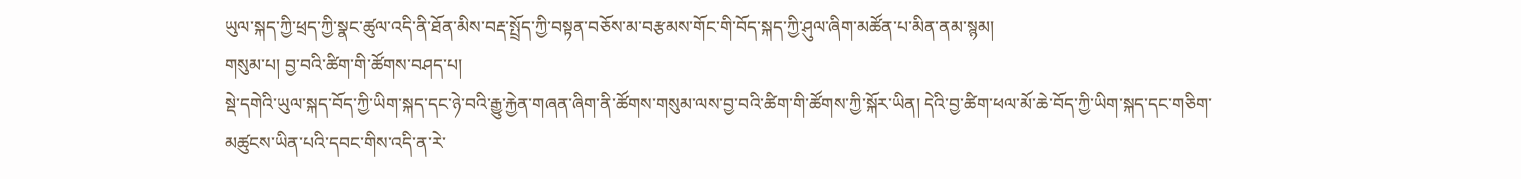ཡུལ་སྐད་ཀྱི་ཕྲད་ཀྱི་སྣང་ཚུལ་འདི་ནི་ཐོན་མིས་བརྡ་སྤྲོད་ཀྱི་བསྟན་བཅོས་མ་བརྩམས་གོང་གི་བོད་སྐད་ཀྱི་ཤུལ་ཞིག་མཚོན་པ་མིན་ནམ་སྙམ།
གསུམ་པ། བྱ་བའི་ཚིག་གི་ཚོགས་བཤད་པ།
སྡེ་དགེའི་ཡུལ་སྐད་བོད་ཀྱི་ཡིག་སྐད་དང་ཉེ་བའི་རྒྱུ་རྐྱེན་གཞན་ཞིག་ནི་ཚོགས་གསུམ་ལས་བྱ་བའི་ཚིག་གི་ཚོགས་ཀྱི་སྐོར་ཡིན། དེའི་བྱ་ཚིག་ཕལ་མོ་ཆེ་བོད་ཀྱི་ཡིག་སྐད་དང་གཅིག་མཚུངས་ཡིན་པའི་དབང་གིས་འདི་ན་རེ་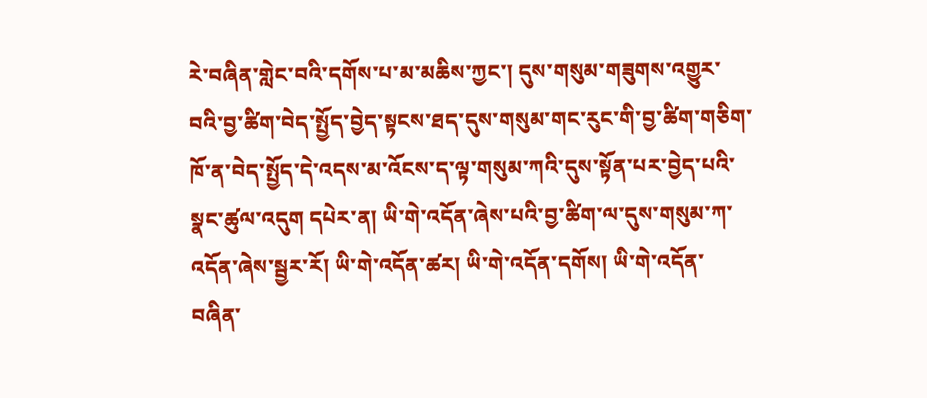རེ་བཞིན་གླེང་བའི་དགོས་པ་མ་མཆིས་ཀྱང་། དུས་གསུམ་གཟུགས་འགྱུར་བའི་བྱ་ཚིག་བེད་སྤྱོད་བྱེད་སྟངས་ཐད་དུས་གསུམ་གང་རུང་གི་བྱ་ཚིག་གཅིག་ཁོ་ན་བེད་སྤྱོད་དེ་འདས་མ་འོངས་ད་ལྟ་གསུམ་ཀའི་དུས་སྟོན་པར་བྱེད་པའི་སྣང་ཚུལ་འདུག དཔེར་ན། ཡི་གེ་འདོན་ཞེས་པའི་བྱ་ཚིག་ལ་དུས་གསུམ་ཀ་འདོན་ཞེས་སྦྱར་རོ། ཡི་གེ་འདོན་ཚར། ཡི་གེ་འདོན་དགོས། ཡི་གེ་འདོན་བཞིན་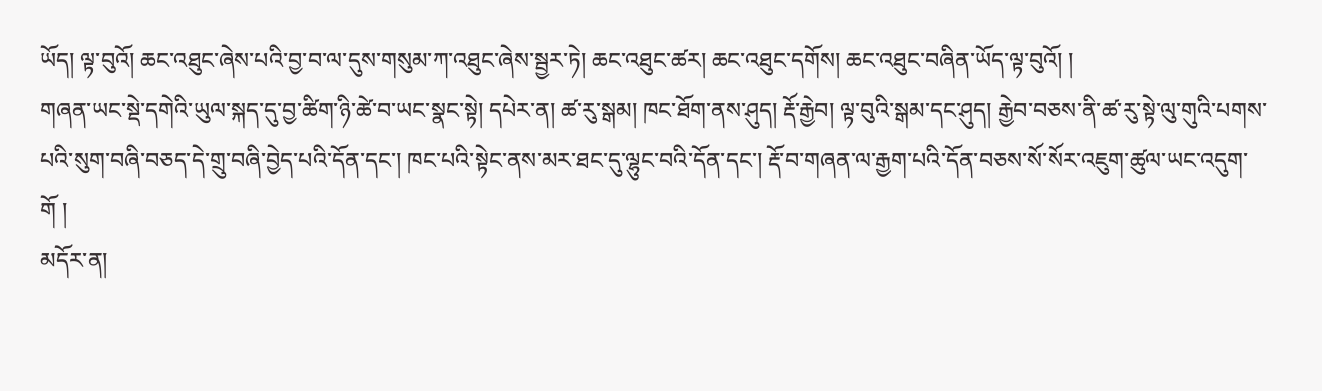ཡོད། ལྟ་བུའོ། ཆང་འཐུང་ཞེས་པའི་བྱ་བ་ལ་དུས་གསུམ་ཀ་འཐུང་ཞེས་སྦྱར་ཏེ། ཆང་འཐུང་ཚར། ཆང་འཐུང་དགོས། ཆང་འཐུང་བཞིན་ཡོད་ལྟ་བུའོ། །
གཞན་ཡང་སྡེ་དགེའི་ཡུལ་སྐད་དུ་བྱ་ཚིག་ཉི་ཚེ་བ་ཡང་སྣང་སྟེ། དཔེར་ན། ཚ་རུ་སྒམ། ཁང་ཐོག་ནས་ཤུད། རྡོ་རྒྱེབ། ལྟ་བུའི་སྒམ་དང་ཤུད། རྒྱེབ་བཅས་ནི་ཚ་རུ་སྟེ་ལུ་གུའི་པགས་པའི་སུག་བཞི་བཅད་དེ་གྲུ་བཞི་བྱེད་པའི་དོན་དང་། ཁང་པའི་སྟེང་ནས་མར་ཐང་དུ་ལྷུང་བའི་དོན་དང་། རྡོ་བ་གཞན་ལ་རྒྱག་པའི་དོན་བཅས་སོ་སོར་འཇུག་ཚུལ་ཡང་འདུག་གོ །
མདོར་ན།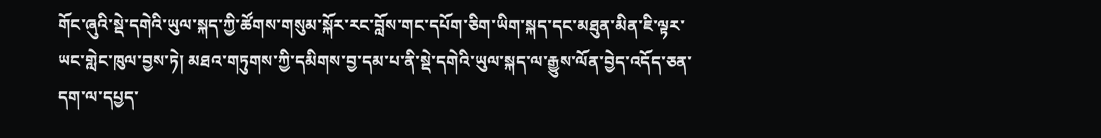གོང་ཞུའི་སྡེ་དགེའི་ཡུལ་སྐད་ཀྱི་ཚོགས་གསུམ་སྐོར་རང་བློས་གང་དཔོག་ཅིག་ཡིག་སྐད་དང་མཐུན་མིན་ཇི་ལྟར་ཡང་གླེང་ཁུལ་བྱས་ཏེ། མཐའ་གཏུགས་ཀྱི་དམིགས་བྱ་དམ་པ་ནི་སྡེ་དགེའི་ཡུལ་སྐད་ལ་རྒྱུས་ལོན་བྱེད་འདོད་ཅན་དག་ལ་དཔྱད་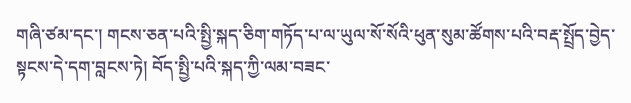གཞི་ཙམ་དང་། གངས་ཅན་པའི་སྤྱི་སྐད་ཅིག་གཏོད་པ་ལ་ཡུལ་སོ་སོའི་ཕུན་སུམ་ཚོགས་པའི་བརྡ་སྤྲོད་བྱེད་སྟངས་དེ་དག་བླངས་ཏེ། བོད་སྤྱི་པའི་སྐད་ཀྱི་ལམ་བཟང་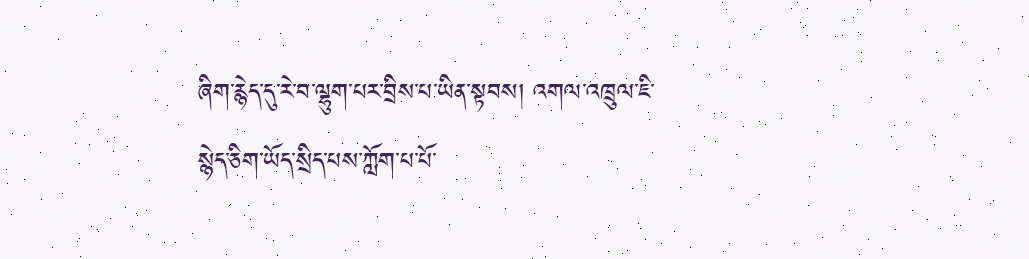ཞིག་རྙེད་དུ་རེ་བ་ལྷུག་པར་བྲིས་པ་ཡིན་སྟབས། འགལ་འཁྲུལ་ཇི་སྙེད་ཅིག་ཡོད་སྲིད་པས་ཀློག་པ་པོ་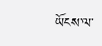ཡོངས་ལ་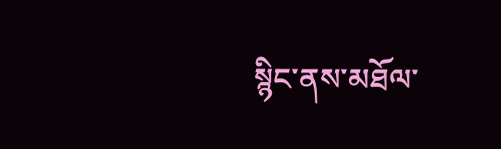སྙིང་ནས་མཐོལ་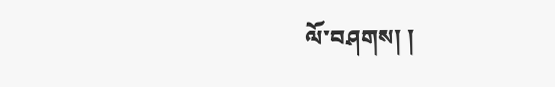ལོ་བཤགས། །